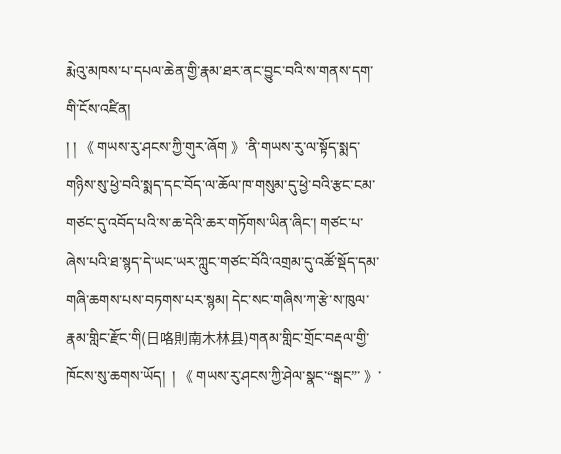རྨེའུ་མཁས་པ་དཔལ་ཆེན་གྱི་རྣམ་ཐར་ནང་བྱུང་བའི་ས་གནས་དག་གི་ངོས་འཛིན།
། ། 《 གཡས་རུ་ཤངས་ཀྱི་གུར་ཞོག 》་ནི་གཡས་རུ་ལ་སྟོད་སྨད་གཉིས་སུ་ཕྱེ་བའི་སྨད་དང་བོད་ལ་ཆོལ་ཁ་གསུམ་དུ་ཕྱེ་བའི་རྩང་ངམ་གཙང་དུ་འབོད་པའི་ས་ཆ་དེའི་ཆར་གཏོགས་ཡིན་ཞིང་། གཙང་པ་ཞེས་པའི་ཐ་སྙད་དེ་ཡང་ཡར་ཀླུང་གཙང་བོའི་འགྲམ་དུ་འཚོ་སྡོད་དམ་གཞི་ཆགས་པས་བཏགས་པར་སྙམ། དེང་སང་གཞིས་ཀ་རྩེ་ས་ཁུལ་རྣམ་གླིང་རྫོང་གི(日咯則南木林县)གནམ་གླིང་གྲོང་བརྡལ་གྱི་ཁོངས་སུ་ཆགས་ཡོད།  ། 《 གཡས་རུ་ཤངས་ཀྱི་ཤེལ་སྣང་“སྒང”་ 》་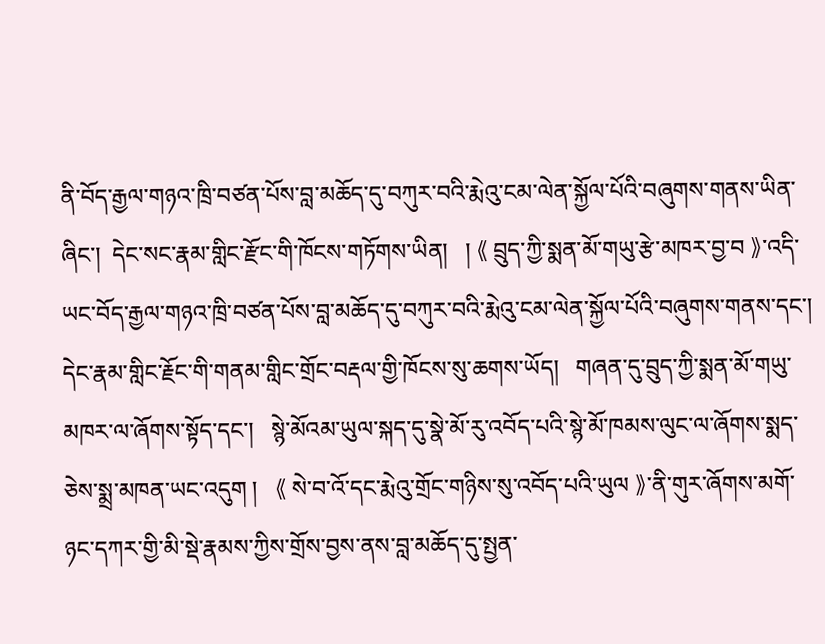ནི་བོད་རྒྱལ་གཉའ་ཁྲི་བཙན་པོས་བླ་མཆོད་དུ་བཀུར་བའི་རྨེའུ་ངམ་ལེན་སྐྱོལ་པོའི་བཞུགས་གནས་ཡིན་ཞིང་།  དེང་སང་རྣམ་གླིང་རྫོང་གི་ཁོངས་གཏོགས་ཡིན།   ། 《 བྲུད་ཀྱི་སྨན་མོ་གཡུ་རྩེ་མཁར་བྱ་བ 》་འདི་ཡང་བོད་རྒྱལ་གཉའ་ཁྲི་བཙན་པོས་བླ་མཆོད་དུ་བཀུར་བའི་རྨེའུ་ངམ་ལེན་སྐྱོལ་པོའི་བཞུགས་གནས་དང་། དེང་རྣམ་གླིང་རྗོང་གི་གནམ་གླིང་གྲོང་བརྡལ་གྱི་ཁོངས་སུ་ཆགས་ཡོད།   གཞན་དུ་བྲུད་ཀྱི་སྨན་མོ་གཡུ་མཁར་ལ་ཞོགས་སྟོད་དང་།   སྙེ་མོའམ་ཡུལ་སྐད་དུ་སྣེ་མོ་རུ་འབོད་པའི་སྙེ་མོ་ཁམས་ལུང་ལ་ཞོགས་སྨད་ཅེས་སྨྲ་མཁན་ཡང་འདུག །   《 སེ་བ་འོ་དང་རྨེའུ་གྲོང་གཉིས་སུ་འབོད་པའི་ཡུལ 》་ནི་གུར་ཞོགས་མགོ་ཉང་དཀར་གྱི་མི་སྡེ་རྣམས་ཀྱིས་གྲོས་བྱས་ནས་བླ་མཆོད་དུ་སྤྱན་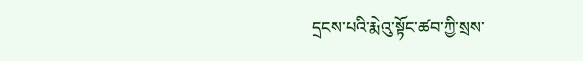དྲངས་པའི་རྨེའུ་སྟོང་ཚབ་ཀྱི་སྲས་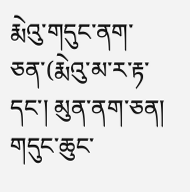རྨེའུ་གདུང་ནག་ཅན་(རྨེའུ་མ་ར་རྟ་དང་། མུན་ནག་ཅན། གདུང་ཆུང་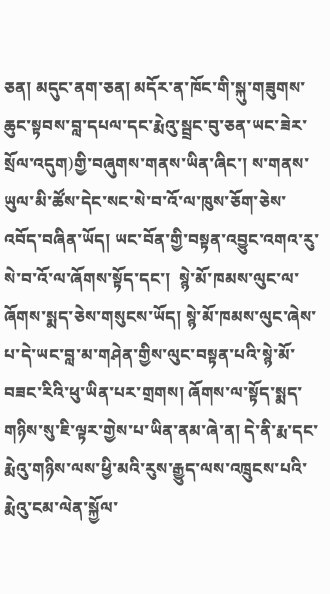ཅན། མདུང་ནག་ཅན། མདོར་ན་ཁོང་གི་སྐུ་གཟུགས་ཆུང་སྟབས་བླ་དཔལ་དང་རྨེའུ་སྦྲང་བུ་ཅན་ཡང་ཟེར་སྲོལ་འདུག)གྱི་བཞུགས་གནས་ཡིན་ཞིང་། ས་གནས་ཡུལ་མི་ཚོས་དེང་སང་སེ་བ་འོ་ལ་ཁུས་ཅོག་ཅེས་འབོད་བཞིན་ཡོད། ཡང་བོན་གྱི་བསྟན་འབྱུང་འགའ་རུ་སེ་བ་འོ་ལ་ཞོགས་སྟོད་དང་།  སྙེ་མོ་ཁམས་ལུང་ལ་ཞོགས་སྨད་ཅེས་གསུངས་ཡོད། སྙེ་མོ་ཁམས་ལུང་ཞེས་པ་དེ་ཡང་བླ་མ་གཤེན་གྱིས་ལུང་བསྟན་པའི་སྙེ་མོ་བཟང་རིའི་ཕུ་ཡིན་པར་གྲགས། ཞོགས་ལ་སྟོད་སྨད་གཉིས་སུ་ཇི་ལྟར་གྱེས་པ་ཡིན་ནམ་ཞེ་ན། དེ་ནི་རྨ་དང་རྨེའུ་གཉིས་ལས་ཕྱི་མའི་རུས་རྒྱུད་ལས་འཁྲུངས་པའི་རྨེའུ་ངམ་ལེན་སྐྱོལ་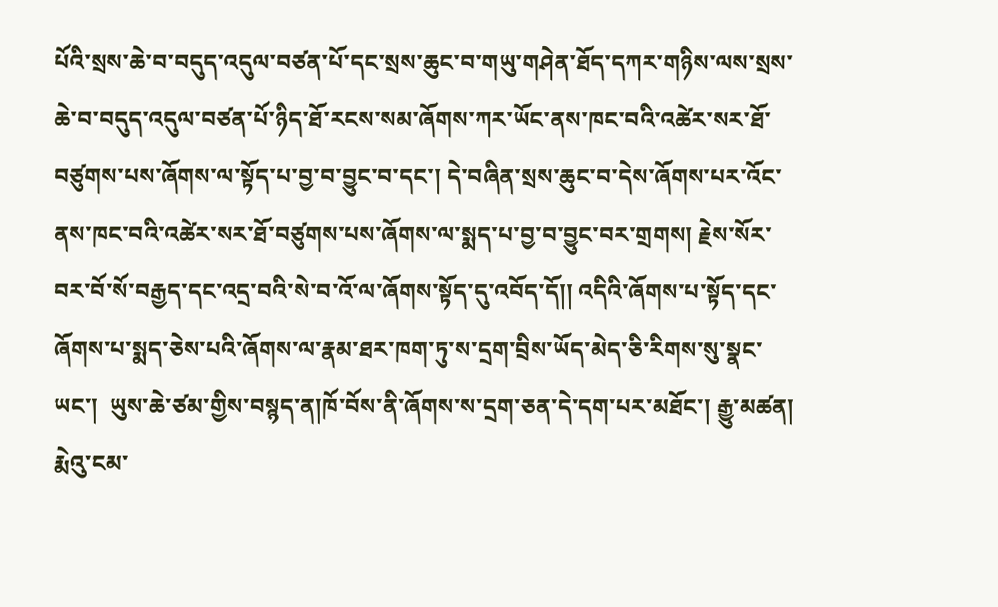པོའི་སྲས་ཆེ་བ་བདུད་འདུལ་བཙན་པོ་དང་སྲས་ཆུང་བ་གཡུ་གཤེན་ཐོད་དཀར་གཉིས་ལས་སྲས་ཆེ་བ་བདུད་འདུལ་བཙན་པོ་ཉིད་ཐོ་རངས་སམ་ཞོགས་ཀར་ཡོང་ནས་ཁང་བའི་འཚེར་སར་ཐོ་བཙུགས་པས་ཞོགས་ལ་སྟོད་པ་བྱ་བ་བྱུང་བ་དང་། དེ་བཞིན་སྲས་ཆུང་བ་དེས་ཞོགས་པར་འོང་ནས་ཁང་བའི་འཚེར་སར་ཐོ་བཙུགས་པས་ཞོགས་ལ་སྨད་པ་བྱ་བ་བྱུང་བར་གྲགས། རྗེས་སོར་བར་བོ་སོ་བརྒྱད་དང་འདྲ་བའི་སེ་བ་འོ་ལ་ཞོགས་སྟོད་དུ་འབོད་དོ།། འདིའི་ཞོགས་པ་སྟོད་དང་ཞོགས་པ་སྨད་ཅེས་པའི་ཞོགས་ལ་རྣམ་ཐར་ཁག་ཏུ་ས་དྲག་བྲིས་ཡོད་མེད་ཅི་རིགས་སུ་སྣང་ཡང་།  ཡུས་ཆེ་ཙམ་གྱིས་བསྙད་ན།ཁོ་བོས་ནི་ཞོགས་ས་དྲག་ཅན་དེ་དག་པར་མཐོང་། རྒྱུ་མཚན།  རྨེའུ་ངམ་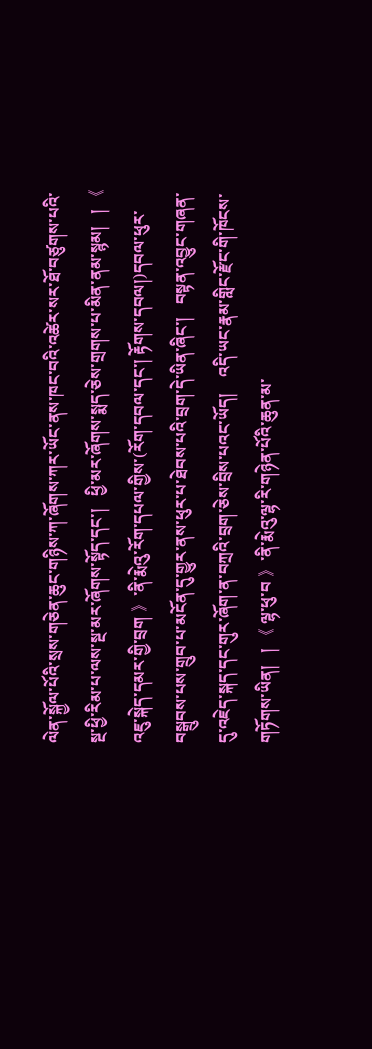ལེན་སྐྱོལ་པོའི་སྲས་གཅེན་ཆུང་གཉིས་ཀ་ཞོགས་ཀར་ཡོང་ནས་ཁང་བའི་འཚེར་སར་ཐོ་བཙུགས་པའི་སྔ་ཕྱི་རིམ་པ་ལས་སྔ་མར་ཞོགས་སྟོད་དང་།   ཕྱི་མར་ཞོགས་སྨད་ཅེས་གྲགས་པ་མིན་ནམ་སྙམ།   ། 《 འཇུ་སྐེད་དམར་གྱི་བྲག 》་ནི་རྨེའུ་རོག་དཔལ་གྱིས་(རོག་དབལ་དང་། རྟོགས་དབལ།)དབལ་ཕུར་བསྒྲུབས་པས་གྲུབ་པ་མངོན་དུ་གྱུར་ནས་ཕུར་པ་ཐེབས་པའི་བྲག་དེ་ཡིན་ཞིང་།   བསྟན་འབྱུང་གཞན་དུ་འཇེད་སྐད་དང་གུར་ཞོག་ན་བཀྲའི་བྲག་ཅེས་བྲིས་པའང་ཡོད།    འདི་ཡང་རྣམ་གླིང་རྫོང་གི་ཁོངས་གཏོགས་ཡིན།   ། 《 ལྷ་ཕུ་བ 》་ནི་རྨེའུ་ལྷ་རི་གཉེན་པོའི་ཆུན་མ་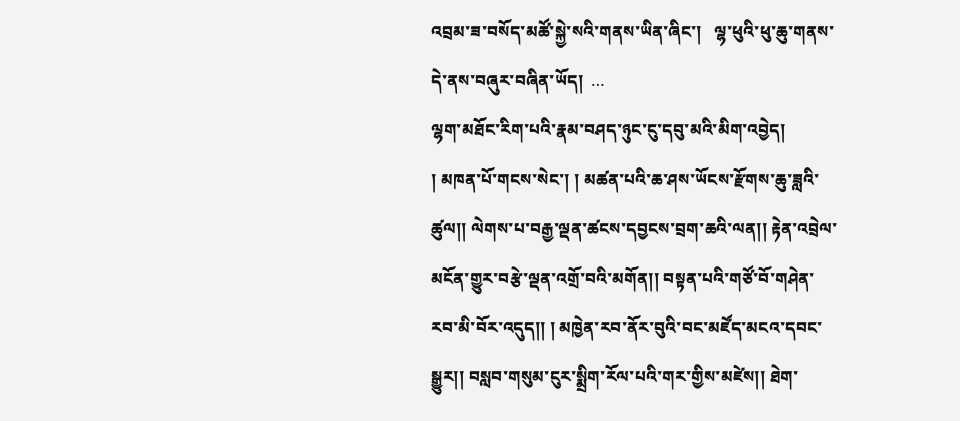འབྲམ་ཟ་བསོད་མཚོ་སྐྱེ་སའི་གནས་ཡིན་ཞིང་།   ལྷ་ཕུའི་ཕུ་ཆུ་གནས་དེ་ནས་བཞུར་བཞིན་ཡོད།  …
ལྷག་མཐོང་རིག་པའི་རྣམ་བཤད་ཉུང་ངུ་དབུ་མའི་མིག་འབྱེད།
། མཁན་པོ་གངས་སེང་། ། མཚན་པའི་ཆ་ཤས་ཡོངས་རྫོགས་ཆུ་ཟླའི་ཚུལ།། ལེགས་པ་བརྒྱ་ལྡན་ཚངས་དབྱངས་བྲག་ཆའི་ལན།། རྟེན་འབྲེལ་མངོན་གྱུར་བརྩེ་ལྡན་འགྲོ་བའི་མགོན།། བསྟན་པའི་གཙོ་བོ་གཤེན་རབ་མི་བོར་འདུད།། ། མཁྱེན་རབ་ནོར་བུའི་བང་མཛོད་མངའ་དབང་སྒྱུར།། བསླབ་གསུམ་ངུར་སྨྲིག་རོལ་པའི་གར་གྱིས་མཛེས།། ཐེག་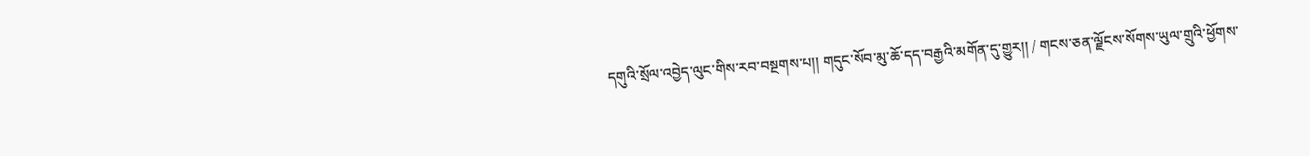དགུའི་སྲོལ་འབྱེད་ལུང་གིས་རབ་བསྔགས་པ།། གདུང་སོབ་མུ་ཆོ་དད་བརྒྱའི་མགོན་དུ་གྱུར།། / གངས་ཅན་ལྗོངས་སོགས་ཡུལ་གྲུའི་ཕྱོགས་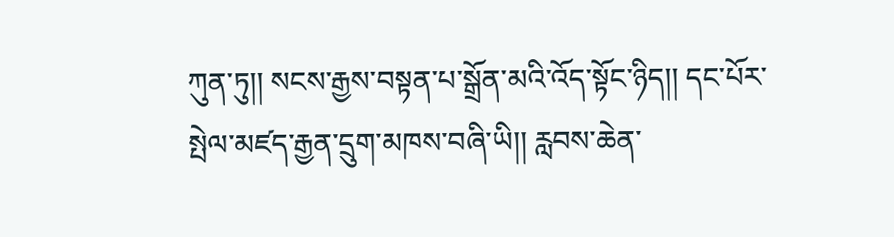ཀུན་ཏུ།། སངས་རྒྱས་བསྟན་པ་སྒྲོན་མའི་འོད་སྟོང་ཉིད།། དང་པོར་སྤེལ་མཛད་རྒྱན་དྲུག་མཁས་བཞི་ཡི།། རླབས་ཆེན་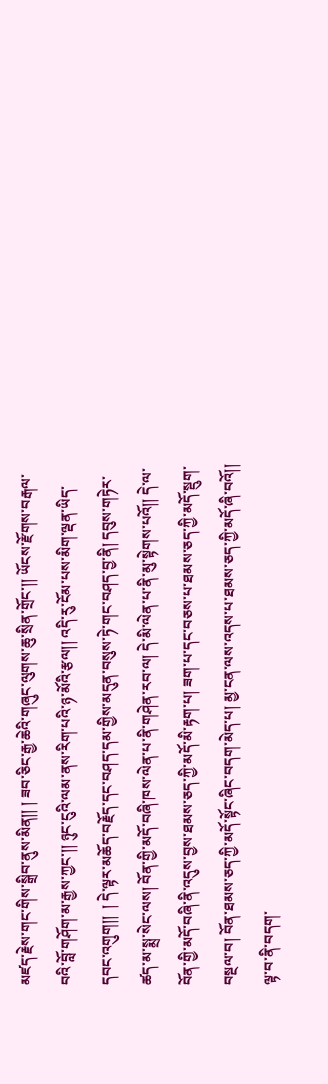མཛད་རྗེས་གང་གིས་སྒྲིབ་ནུས་མིན།། ། ཟབ་ཅིང་རྒྱ་ཆེའི་གཞུང་ལུགས་ཆུ་སྲིན་གྲོང་།། ཡོངས་རྫོགས་བརྒལ་བའི་བློ་གཤོག་མ་རྒྱས་ཀྱང་།། ཉུང་ངུའི་ལམ་ནས་རིག་པའི་ཉ་མོའི་རྩལ།། འདི་རུ་ངོམ་པས་མིག་ལྡན་ཡིད་དབང་འགུག།།  ། དེ་ལྟར་མཆོད་བརྗོད་དང་བཤད་དམ་གྱིས་མདུན་བསུས་ཏེ་གང་བཤད་བྱ་ནི། དབུས་གཏེར་ཚད་མ་སྨྲ་སེང་ལས། བོན་གྱི་མདོ་བཞི་ཁས་ལེན་པ་ནི་གཤེན་རབ་ལ། དེ་མི་ལེན་པ་ནི་མུ་སྟེགས་པའོ།། དེ་ལ་བོན་གྱི་མདོ་བཞི་ནི་འདུས་བྱས་ཐམས་ཅད་ཀྱི་མདོ་མི་རྟག་པ། ཟག་པ་དང་བཅས་པ་ཐམས་ཅད་ཀྱི་མདོ་སྡུག་བསྔལ་བ། བོན་ཐམས་ཅད་ཀྱི་མདོ་སྟོང་ཞིང་བདག་མེད་པ། མྱ་ངན་ལས་འདས་པ་ཐམས་ཅད་ཀྱི་མདོ་ཞི་བའོ།། ལྟ་བ་ནི་བདག་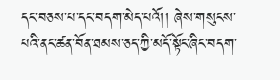དང་བཅས་པ་དང་བདག་མེད་པའོ།། ཞེས་གསུངས་པའི་ནང་ཚན་བོན་ཐམས་ཅད་ཀྱི་མདོ་སྟོང་ཞིང་བདག་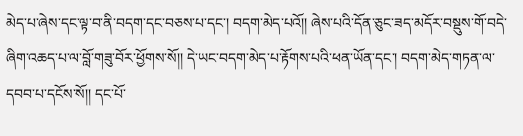མེད་པ་ཞེས་དང་ལྟ་བ་ནི་བདག་དང་བཅས་པ་དང་། བདག་མེད་པའོ།། ཞེས་པའི་དོན་ཅུང་ཟད་མདོར་བསྡུས་གོ་བདེ་ཞིག་འཆད་པ་ལ་བློ་གཟུ་བོར་ཕྱོགས་སོ།། དེ་ཡང་བདག་མེད་པ་རྟོགས་པའི་ཕན་ཡོན་དང་། བདག་མེད་གཏན་ལ་དབབ་པ་དངོས་སོ།། དང་པོ་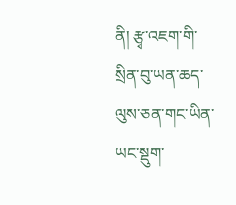ནི། རྩྭ་འཇག་གི་སྲིན་བུ་ཡན་ཆད་ལུས་ཅན་གང་ཡིན་ཡང་སྡུག་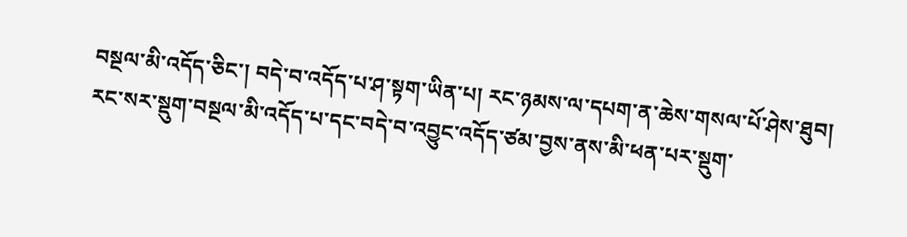བསྔལ་མི་འདོད་ཅིང་། བདེ་བ་འདོད་པ་ཤ་སྟག་ཡིན་པ། རང་ཉམས་ལ་དཔག་ན་ཆེས་གསལ་པོ་ཤེས་ཐུབ། རང་སར་སྡུག་བསྔལ་མི་འདོད་པ་དང་བདེ་བ་འབྱུང་འདོད་ཙམ་བྱས་ནས་མི་ཕན་པར་སྡུག་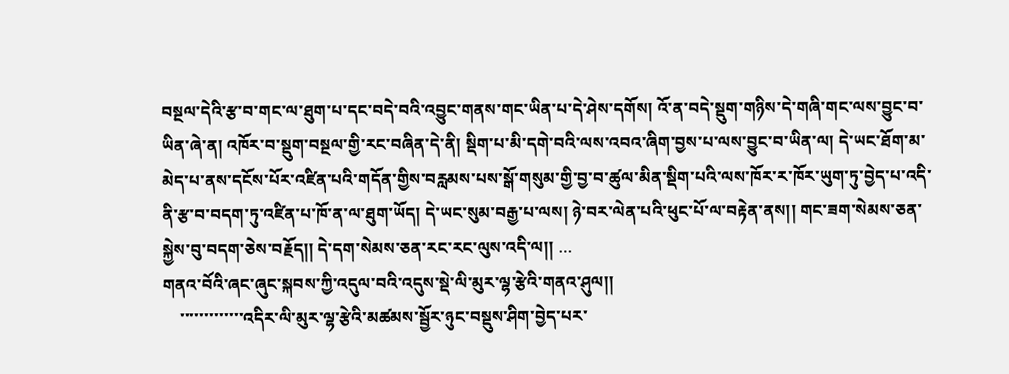བསྔལ་དེའི་རྩ་བ་གང་ལ་ཐུག་པ་དང་བདེ་བའི་འབྱུང་གནས་གང་ཡིན་པ་དེ་ཤེས་དགོས། འོ་ན་བདེ་སྡུག་གཉིས་དེ་གཞི་གང་ལས་བྱུང་བ་ཡིན་ཞེ་ན། འཁོར་བ་སྡུག་བསྔལ་གྱི་རང་བཞིན་དེ་ནི། སྡིག་པ་མི་དགེ་བའི་ལས་འབའ་ཞིག་བྱས་པ་ལས་བྱུང་བ་ཡིན་ལ། དེ་ཡང་ཐོག་མ་མེད་པ་ནས་དངོས་པོར་འཛིན་པའི་གདོན་གྱིས་བརླམས་པས་སྒོ་གསུམ་གྱི་བྱ་བ་ཚུལ་མིན་སྡིག་པའི་ལས་ཁོར་ར་ཁོར་ཡུག་ཏུ་བྱེད་པ་འདི་ནི་རྩ་བ་བདག་ཏུ་འཛིན་པ་ཁོ་ན་ལ་ཐུག་ཡོད། དེ་ཡང་སུམ་བརྒྱ་པ་ལས། ཉེ་བར་ལེན་པའི་ཕུང་པོ་ལ་བརྟེན་ནས།། གང་ཟག་སེམས་ཅན་སྐྱེས་བུ་བདག་ཅེས་བརྗོད།། དེ་དག་སེམས་ཅན་རང་རང་ལུས་འདི་ལ།། …
གནའ་བོའི་ཞང་ཞུང་སྐབས་ཀྱི་འདུལ་བའི་འདུས་སྡེ་ལི་མུར་ལྷ་རྩེའི་གནའ་ཤུལ།།
    ་་་་་་་་་་་་་འདིར་ལི་མུར་ལྷ་རྩེའི་མཚམས་སྦྱོར་ཉུང་བསྡུས་ཤིག་བྱེད་པར་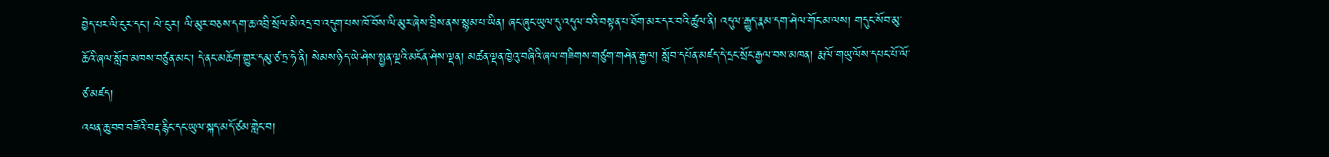བྱེད་པར་ལི་ངུར་དང་། ལེ་ངུར། ལི་མུར་བཅས་དག་ཆ་འབྲི་སྲོལ་མི་འདྲ་བ་འདུག་པས་ཁོ་བོས་ལི་མུར་ཞེས་བྲིས་ནས་སྙམ་པ་ཡིན། ཞང་ཞུང་ཡུལ་དུ་འདུལ་བའི་བསྟན་པ་ཐོག་མར་དར་བའི་ཚུལ་ནི། འདུལ་རྒྱུད་རྣམ་དག་ཤེལ་གོང་མ་ལས། གདུང་སོབ་མུ་ཆོའི་ཞལ་སློབ་མཁས་བཙུན་མང་། དེ་ནང་མཆོག་གྱུར་དམུ་ཙ་ཏྲ་ཧེ་ནི། སེམས་ཉིད་ཡེ་ཤེས་སྤྱན་ལྔའི་མངོན་ཤེས་ལྡན། མཚན་ལྡན་ཁྱེའུ་བཞིའི་ཞལ་གཟིགས་གཙུག་གཤེན་རྒྱལ། སློབ་དཔོན་མཛད་དེ་དྲང་སྲོང་རྒྱལ་བས་མཁན། རྨ་ལོ་གཡུ་ལོས་དཔང་པོ་ལོ་ཙ་མཛད།
འཕན་ཆུ་བབ་བཟོའི་བརྡ་རྙིང་དང་ཡུལ་སྐད་མདོ་ཙམ་གླེང་བ།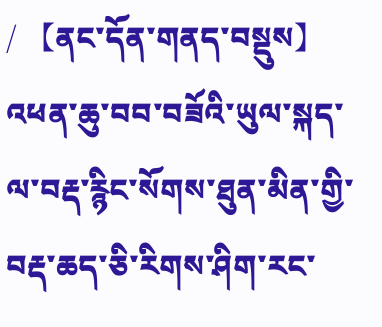/ 【ནང་དོན་གནད་བསྡུས】འཕན་ཆུ་བབ་བཟོའི་ཡུལ་སྐད་ལ་བརྡ་རྙིང་སོགས་ཐུན་མིན་གྱི་བརྡ་ཆད་ཅི་རིགས་ཤིག་རང་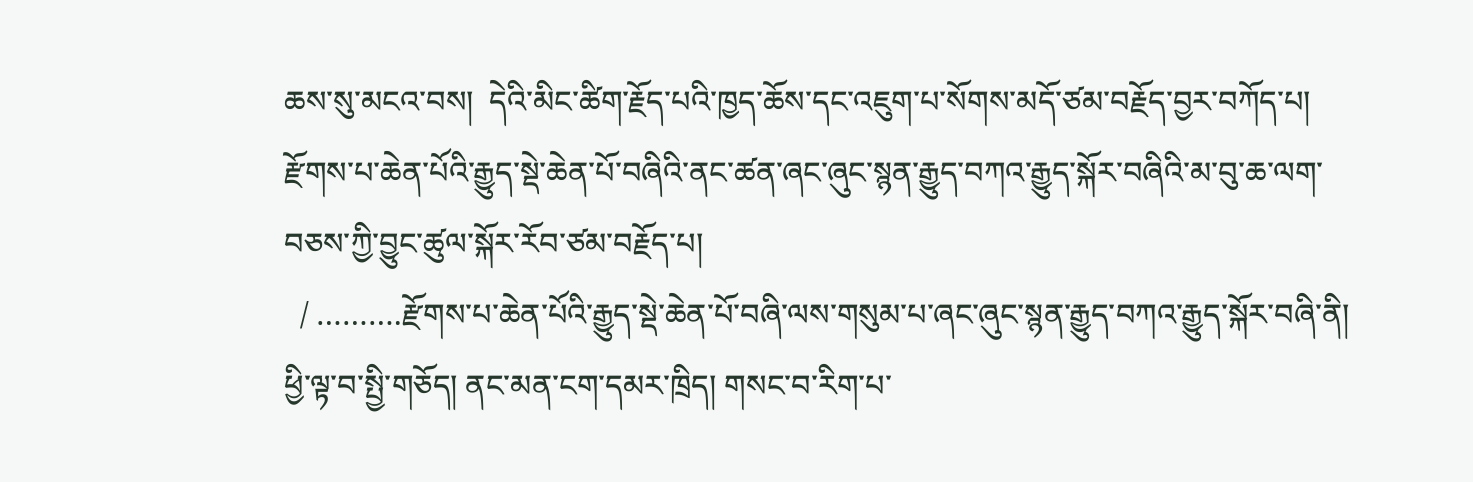ཆས་སུ་མངའ་བས།  དེའི་མིང་ཚིག་རྗོད་པའི་ཁྱད་ཆོས་དང་འཇུག་པ་སོགས་མདོ་ཙམ་བརྗོད་བྱར་བཀོད་པ།
རྫོགས་པ་ཆེན་པོའི་རྒྱུད་སྡེ་ཆེན་པོ་བཞིའི་ནང་ཚན་ཞང་ཞུང་སྙན་རྒྱུད་བཀའ་རྒྱུད་སྐོར་བཞིའི་མ་བུ་ཆ་ལག་བཅས་ཀྱི་བྱུང་ཚུལ་སྐོར་རོབ་ཙམ་བརྗོད་པ།
  / ……….རྫོགས་པ་ཆེན་པོའི་རྒྱུད་སྡེ་ཆེན་པོ་བཞི་ལས་གསུམ་པ་ཞང་ཞུང་སྙན་རྒྱུད་བཀའ་རྒྱུད་སྐོར་བཞི་ནི། ཕྱི་ལྟ་བ་སྤྱི་གཅོད། ནང་མན་ངག་དམར་ཁྲིད། གསང་བ་རིག་པ་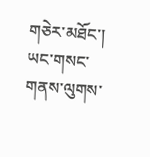གཅེར་མཐོང་། ཡང་གསང་གནས་ལུགས་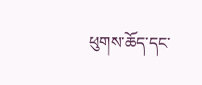ཕུགས་ཆོད་དང་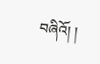བཞིའོ། །